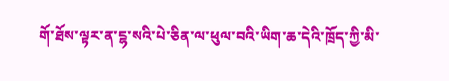གོ་ཐོས་ལྟར་ན་ངྷ་སའི་པེ་ཅིན་ལ་ཕུལ་བའི་ཡིག་ཆ་དེའི་ཁྲོད་ཀྱི་མི་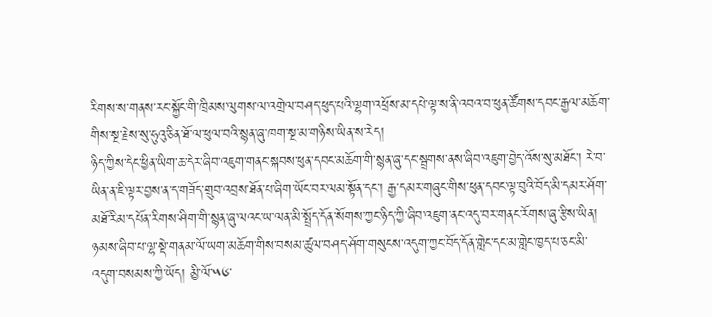རིགས་ས་གནས་རང་སྐྱོང་གི་ཁྲིམས་ལུགས་ལ་འགྲེལ་བཤད་ཕུད་པའི་ལྷག་འཕྲོས་མ་དཔེ་ལྟ་ས་ནི་འབའ་བ་ཕུན་ཚོགས་དབང་རྒྱལ་མཆོག་གིས་སྔ་རྗེས་སུ་ཧུའུ་ཅིན་ཐོ་ལ་ཕུལ་བའི་སྙན་ཞུ་ཁག་སྔ་མ་གཉིས་ཡིན་ས་རེད།
ཉིད་ཀྱིས་དེང་ཕྱིན་ཡིག་ཆ་དེར་ཞིབ་འཇུག་གནང་སྐབས་ཕུན་དབང་མཆོག་གི་སྙན་ཞུ་དང་སྦྲགས་ནས་ཞིབ་འཇུག་བྱེད་འོས་སུ་མཐོང་། རེ་བ་ཡིན་ན་ཇི་ལྟར་བྱས་ན་ད་གཟོད་གྲུབ་འབྲས་ཐོན་པ་ཞིག་ཡོང་བར་ལམ་སྟོན་དང་། རྒྱ་དམར་གཞུང་གིས་ཕུན་དབང་ལྟ་བུའི་བོད་མི་དམར་ཤོག་མཐོ་རིམ་དཔོན་རིགས་ཤིག་གི་སྙན་ཞུ་ལའང་ཡ་ལན་མི་སྤྲོད་དོན་སོགས་ཀྱང་ཉིད་ཀྱི་ཞིབ་འཇུག་ནང་འདུ་བར་གནང་རོགས་ཞུ་རྩིས་ཡིན།
ཉམས་ཞིབ་པ་ལྷ་སྡེ་གནམ་ལོ་ཡག་མཆོག་གིས་བསམ་ཚུལ་བཤད་ཤོག་གསུངས་འདུག་ཀྱང་བོད་དོན་གླེང་དང་མ་གླེང་ཁྱད་པ་ཅང་མི་འདུག་བསམས་ཀྱི་ཡོད། མྱི་ལོ་༥༦་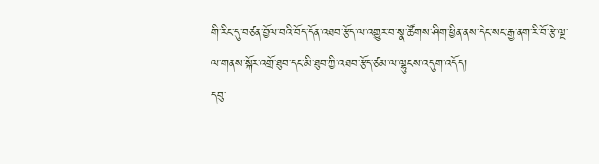གི་རིང་དུ་བཙན་བྱོལ་བའི་བོད་དོན་འཐབ་རྩོད་ལ་འགྱུར་བ་སྣ་ཚོགས་ཤིག་ཕྱིན་ནས་དེང་སང་རྒྱ་ནག་རི་བོ་རྩེ་ལྔ་ལ་གནས་སྐོར་འགྲོ་ཐུབ་དང་མི་ཐུབ་ཀྱི་འཐབ་རྩོད་ཙམ་ལ་ལྷུངས་འདུག་འདོད།
དབུ་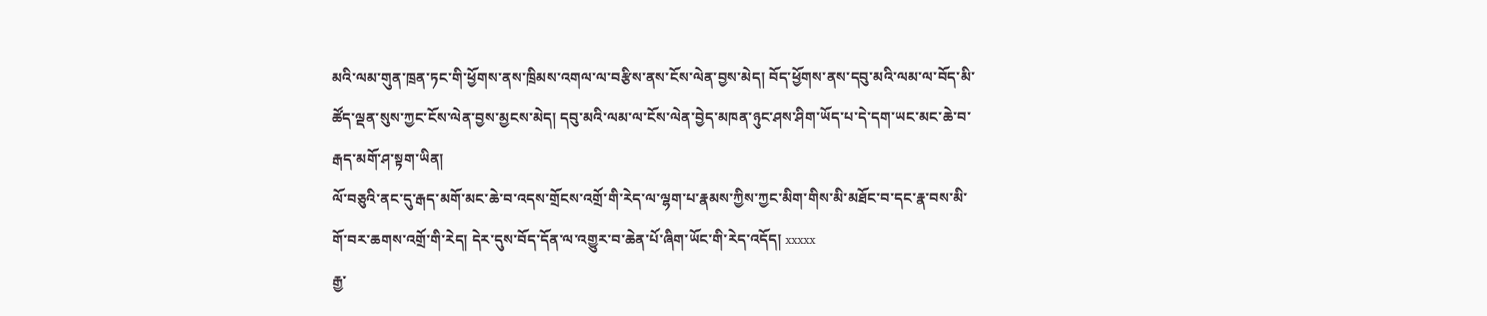མའི་ལམ་གུན་ཁྲན་ཏང་གི་ཕྱོགས་ནས་ཁྲིམས་འགལ་ལ་བརྩིས་ནས་ངོས་ལེན་བྱས་མེད། བོད་ཕྱོགས་ནས་དབུ་མའི་ལམ་ལ་བོད་མི་ཚོད་ལྡན་སུས་ཀྱང་ངོས་ལེན་བྱས་མྱངས་མེད། དབུ་མའི་ལམ་ལ་ངོས་ལེན་བྱེད་མཁན་ཉུང་ཤས་ཤིག་ཡོད་པ་དེ་དག་ཡང་མང་ཆེ་བ་རྒད་མགོ་ཤ་སྟག་ཡིན།
ལོ་བཅུའི་ནང་དུ་རྒད་མགོ་མང་ཆེ་བ་འདས་གྲོངས་འགྲོ་གི་རེད་ལ་ལྷག་པ་རྣམས་ཀྱིས་ཀྱང་མིག་གིས་མི་མཐོང་བ་དང་རྣ་བས་མི་གོ་བར་ཆགས་འགྲོ་གི་རེད། དེར་དུས་བོད་དོན་ལ་འགྱུར་བ་ཆེན་པོ་ཞིག་ཡོང་གི་རེད་འདོད། xxxxx
རྒྱ་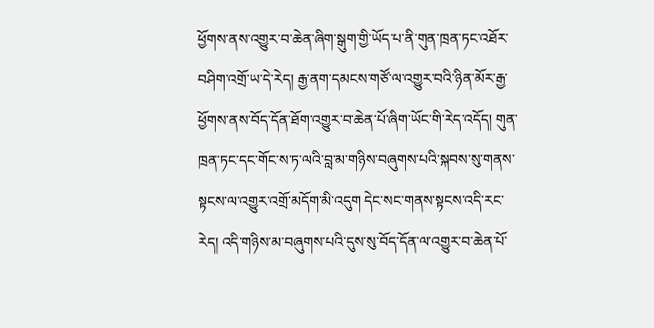ཕྱོགས་ནས་འགྱུར་བ་ཆེན་ཞིག་སྒུག་གྱི་ཡོད་པ་ནི་གུན་ཁྲན་ཏང་འཐོར་བཤིག་འགྲོ་ཡ་དེ་རེད། རྒྱ་ནག་དམངས་གཙོ་ལ་འགྱུར་བའི་ཉིན་མོར་རྒྱ་ཕྱོགས་ནས་བོད་དོན་ཐོག་འགྱུར་བ་ཆེན་པོ་ཞིག་ཡོང་གི་རེད་འདོད། གུན་ཁྲན་ཏང་དང་གོང་ས་ཏ་ལའི་བླ་མ་གཉིས་བཞུགས་པའི་སྐབས་སུ་གནས་སྟངས་ལ་འགྱུར་འགྲོ་མདོག་མི་འདུག དེང་སང་གནས་སྟངས་འདི་རང་རེད། འདི་གཉིས་མ་བཞུགས་པའི་དུས་སུ་བོད་དོན་ལ་འགྱུར་བ་ཆེན་པོ་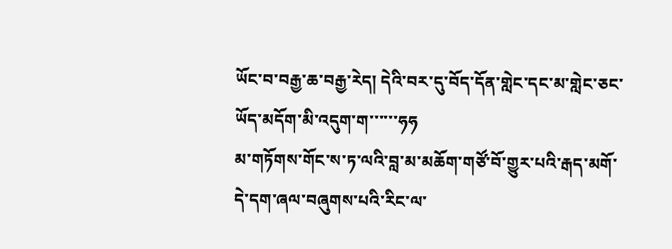ཡོང་བ་བརྒྱ་ཆ་བརྒྱ་རེད། དེའི་བར་དུ་བོད་དོན་གླེང་དང་མ་གླེང་ཅང་ཡོད་མདོག་མི་འདུག་ག་་་་་་ཧཧ
མ་གཏོགས་གོང་ས་ཏ་ལའི་བླ་མ་མཆོག་གཙོ་བོ་གྱུར་པའི་རྒད་མགོ་དེ་དག་ཞལ་བཞུགས་པའི་རིང་ལ་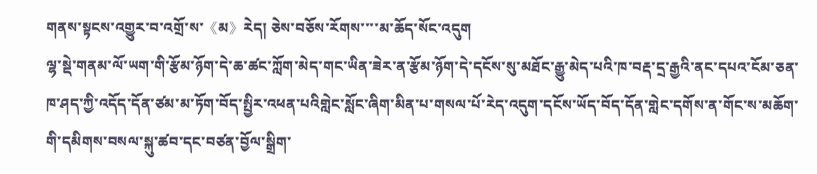གནས་སྟངས་འགྱུར་བ་འགྲོ་ས་《མ》རེད། ཅེས་བཅོས་རོགས་་་་མ་ཆོད་སོང་འདུག
ལྷ་སྡེ་གནམ་ལོ་ཡག་གི་རྩོམ་ཉོག་དེ་ཆ་ཚང་ཀློག་མེད་གང་ཡིན་ཟེར་ན་རྩོམ་ཉོག་དེ་དངོས་སུ་མཐོང་རྒྱུ་མེད་པའི་ཁ་བརྡ་དྲ་རྒྱའི་ནང་དཔའ་ངོམ་ཅན་ཁ་ཤད་ཀྱི་འདོད་དོན་ཙམ་མ་ཏོག་བོད་སྤྱིར་འཕན་པའིགླེང་སློང་ཞིག་མིན་པ་གསལ་པོ་རེད་འདུག་དངོས་ཡོད་བོད་དོན་གླེང་དགོས་ན་གོང་ས་མཆོག་གི་དམིགས་བསལ་སྐུ་ཚབ་དང་བཙན་བྱོལ་སྒྲིག་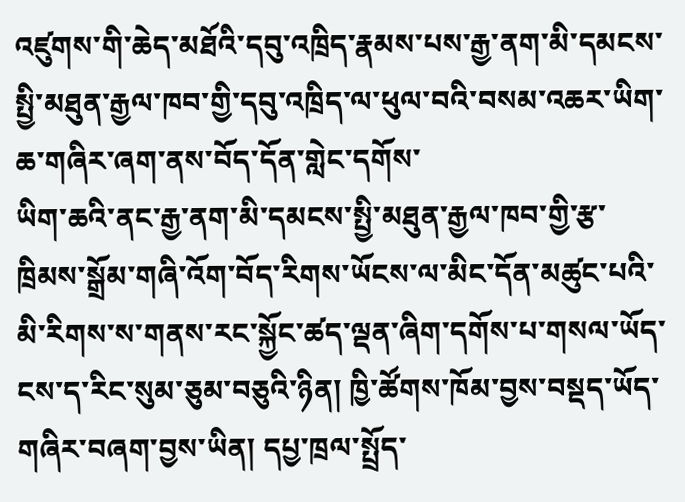འཛུགས་གི་ཆེད་མཐོའི་དབུ་འཁྲིད་རྣམས་པས་རྒྱ་ནག་མི་དམངས་སྤྱི་མཐུན་རྒྱལ་ཁབ་གྱི་དབུ་འཁྲིད་ལ་ཕུལ་བའི་བསམ་འཆར་ཡིག་ཆ་གཞིར་ཞག་ནས་བོད་དོན་གླེང་དགོས་
ཡིག་ཆའི་ནང་རྒྱ་ནག་མི་དམངས་སྤྱི་མཐུན་རྒྱལ་ཁབ་གྱི་རྩ་ཁྲིམས་སྒྲོམ་གཞི་འོག་བོད་རིགས་ཡོངས་ལ་མིང་དོན་མཚུང་པའི་མི་རིགས་ས་གནས་རང་སྐྱོང་ཚད་ལྡན་ཞིག་དགོས་པ་གསལ་ཡོད་
ངས་ད་རིང་སུམ་ཅུམ་བཅུའི་ཉིན། ཁྱི་ཚོགས་ཁོམ་བྱས་བསྡད་ཡོད་གཞིར་བཞག་བྱས་ཡིན། དཔྱ་ཁྲལ་སྤྲོད་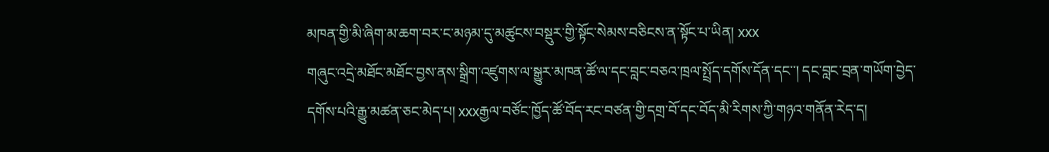མཁན་གྱི་མི་ཞིག་མ་ཆག་བར་ང་མཉམ་དུ་མཚུངས་བསྡུར་གྱི་སྟོང་སེམས་བཅིངས་ན་སྟོང་པ་ཡིན། xxx
གཞུང་འདྲེ་མཐོང་མཐོང་བྱས་ནས་སྒྲིག་འཛུགས་ལ་སྒྱུར་མཁན་ཚོ་ལ་དང་བླང་བཅའ་ཁྲལ་སྤྲོད་དགོས་དོན་དང་་། དང་བླང་བྲན་གཡོག་བྱེད་དགོས་པའི་རྒྱུ་མཚན་ཅང་མེད་པ། xxxརྒྱལ་བཙོང་ཁྱོད་ཚོ་བོད་རང་བཙན་གྱི་དགྲ་བོ་དང་བོད་མི་རིགས་ཀྱི་གཉའ་གནོན་རེད་ད།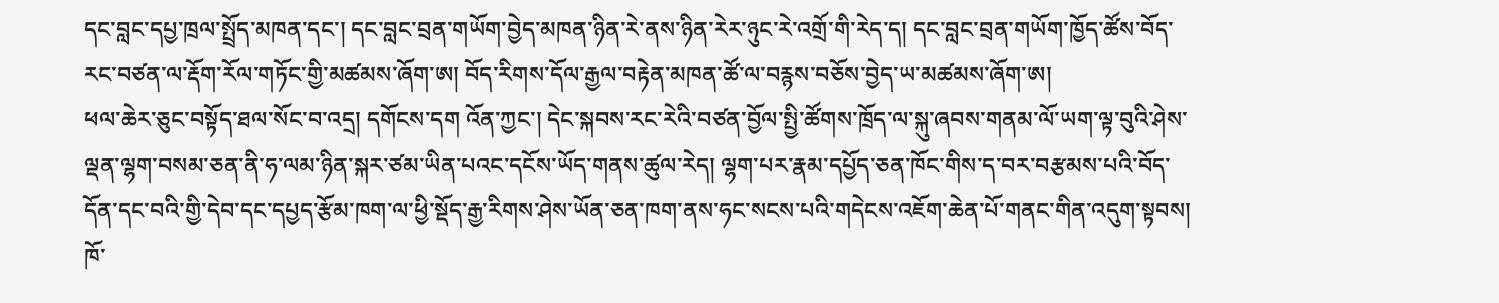དང་བླང་དཔྱ་ཁྲལ་སྤྲོད་མཁན་དང་། དང་བླང་བྲན་གཡོག་བྱེད་མཁན་ཉིན་རེ་ནས་ཉིན་རེར་ཉུང་རེ་འགྲོ་གི་རེད་ད། དང་བླང་བྲན་གཡོག་ཁྱོད་ཚོས་བོད་རང་བཙན་ལ་རྡོག་རོལ་གཏོང་གྱི་མཚམས་ཞོག་ཨ། བོད་རིགས་དོལ་རྒྱལ་བརྟེན་མཁན་ཚོ་ལ་བརྙས་བཅོས་བྱེད་ཡ་མཚམས་ཞོག་ཨ།
ཕལ་ཆེར་ཅུང་བསྟོད་ཐལ་སོང་བ་འདྲ། དགོངས་དག འོན་ཀྱང་། དེང་སྐབས་རང་རེའི་བཙན་བྱོལ་སྤྱི་ཚོགས་ཁྲོད་ལ་སྐུ་ཞབས་གནམ་ལོ་ཡག་ལྟ་བུའི་ཤེས་ལྡན་ལྷག་བསམ་ཅན་ནི་ཧ་ལམ་ཉིན་སྐར་ཙམ་ཡིན་པའང་དངོས་ཡོད་གནས་ཚུལ་རེད། ལྷག་པར་རྣམ་དཔྱོད་ཅན་ཁོང་གིས་ད་བར་བརྩམས་པའི་བོད་དོན་དང་བའི་གྱི་དེབ་དང་དཔྱད་རྩོམ་ཁག་ལ་ཕྱི་སྡོད་རྒྱ་རིགས་ཤེས་ཡོན་ཅན་ཁག་ནས་ཧང་སངས་པའི་གདེངས་འཇོག་ཆེན་པོ་གནང་གིན་འདུག་སྟབས། ཁོ་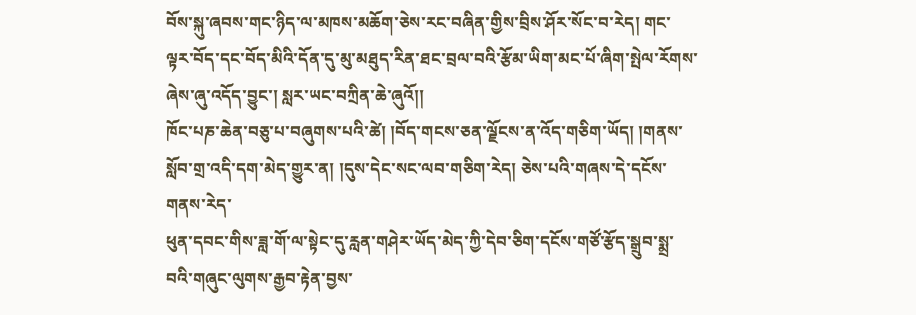བོས་སྐུ་ཞབས་གང་ཉིད་ལ་མཁས་མཆོག་ཅེས་རང་བཞིན་གྱིས་བྲིས་ཤོར་སོང་བ་རེད། གང་ལྟར་བོད་དང་བོད་མིའི་དོན་དུ་མུ་མཐུད་རིན་ཐང་བྲལ་བའི་རྩོམ་ཡིག་མང་པོ་ཞིག་སྤེལ་རོགས་ཞེས་ཞུ་འདོད་བྱུང་། སླར་ཡང་བཀྲིན་ཆེ་ཞུའོ།།
ཁོང་པཎ་ཆེན་བཅུ་པ་བཞུགས་པའི་ཚེ། །བོད་གངས་ཅན་ལྗོངས་ན་འོད་གཅིག་ཡོད། །གནས་སློབ་གྲ་འདི་དག་མེད་གྱུར་ན། །དུས་དེང་སང་ལབ་གཅིག་རེད། ཅེས་པའི་གཞས་དེ་དངོས་གནས་རེད་
ཕུན་དབང་གིས་ཟླ་གོ་ལ་སྟེང་དུ་རླན་གཤེར་ཡོད་མེད་ཀྱི་དེབ་ཅིག་དངོས་གཙོ་རྩོད་སྒྲུབ་སྨྲ་བའི་གཞུང་ལུགས་རྒྱབ་རྟེན་བྱས་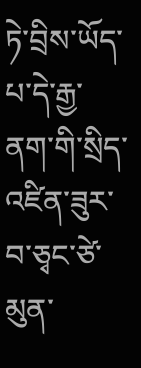ཏེ་བྲིས་ཡོད་པ་དེ་རྒྱ་ནག་གི་སྲིད་འཛིན་ཟུར་བ་ཅྭང་ཙེ་མུན་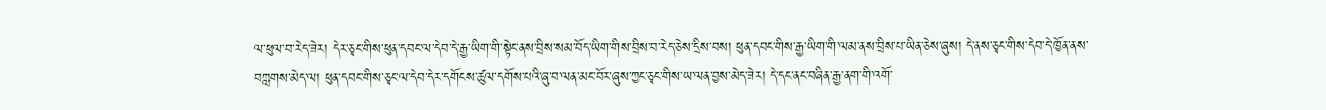ལ་ཕུལ་བ་རེད་ཟེར། དེར་ཅྭང་གིས་ཕུན་དབང་ལ་དེབ་དེ་རྒྱ་ཡིག་གི་སྟེང་ནས་བྲིས་སམ་བོད་ཡིག་གིས་བྲིས་བ་རེད་ཅེས་དྲིས་བས། ཕུན་དབང་གིས་རྒྱ་ཡིག་གི་ལམ་ནས་བྲིས་པ་ཡིན་ཅེས་ཞུས། དེ་ནས་ཅྭང་གིས་དེབ་དེ་ཁྱོན་ནས་བཀླགས་མེད་ལ། ཕུན་དབང་གིས་ཅྭང་ལ་དེབ་དེར་དགོངས་ཚུལ་དགོས་པའི་ཞུ་བ་ལན་མང་བོར་ཞུས་ཀྱང་ཅྭང་གིས་ཡ་ལན་བྱས་མེད་ཟེར། དེ་དང་ནང་བཞིན་རྒྱ་ནག་གི་འགོ་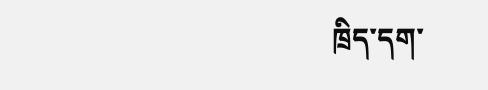ཁྲིད་དག་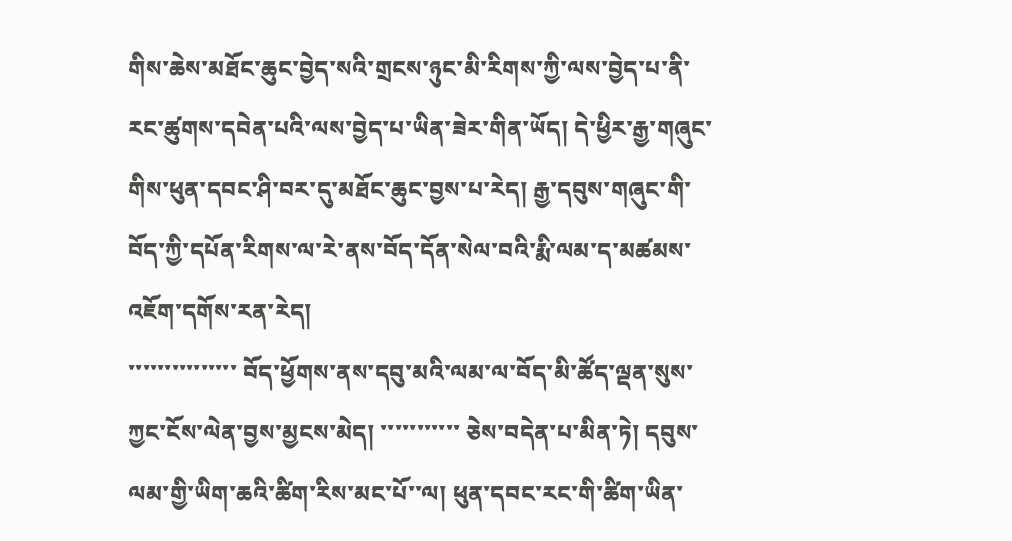གིས་ཆེས་མཐོང་ཆུང་བྱེད་སའི་གྲངས་ཉུང་མི་རིགས་ཀྱི་ལས་བྱེད་པ་ནི་རང་ཚུགས་དབེན་པའི་ལས་བྱེད་པ་ཡིན་ཟེར་གིན་ཡོད། དེ་ཕྱིར་རྒྱ་གཞུང་གིས་ཕུན་དབང་ཤི་བར་དུ་མཐོང་ཆུང་བྱས་པ་རེད། རྒྱ་དབུས་གཞུང་གི་བོད་ཀྱི་དཔོན་རིགས་ལ་རེ་ནས་བོད་དོན་སེལ་བའི་རྨི་ལམ་ད་མཚམས་འཇོག་དགོས་རན་རེད།
་་་་་་་་་་་་་་་ བོད་ཕྱོགས་ནས་དབུ་མའི་ལམ་ལ་བོད་མི་ཚོད་ལྡན་སུས་ཀྱང་ངོས་ལེན་བྱས་མྱངས་མེད། ་་་་་་་་་་་ ཅེས་བདེན་པ་མིན་ཏེ། དབུས་ལམ་གྱི་ཡིག་ཆའི་ཚིག་རིས་མང་པོ་་ལ། ཕུན་དབང་རང་གི་ཚིག་ཡིན་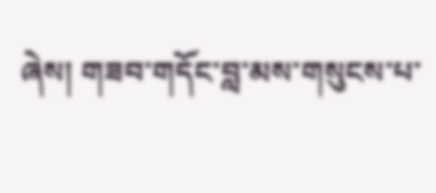ཞེས། གཟབ་གདོང་བླ་མས་གསུངས་པ་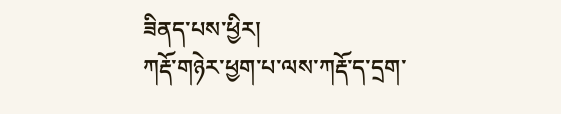ཟིནད་པས་ཕྱིར།
ཀརྡོ་གཉེར་ཕྱག་པ་ལས་ཀརྡོ་ད་དྲག་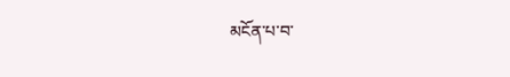མངོན་པ་བ་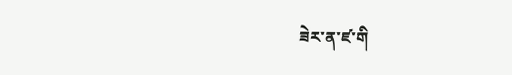ཟེར་ན་ཛ་གི